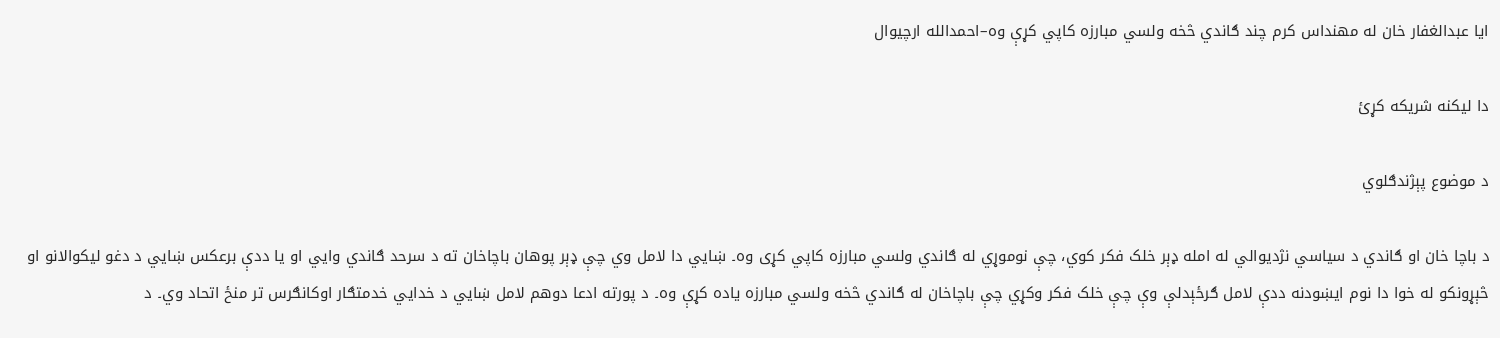ایا عبدالغفار خان له مهنداس کرم چند ګاندي څخه ولسي مبارزه کاپي کړې وه–احمدالله ارچيوال

دا ليکنه شريکه کړئ

د موضوع پېژندګلوي

د باچا خان او ګاندي د سیاسي نژدیوالي له امله ډېر خلک فکر کوي، چې نوموړي له ګاندي ولسي مبارزه کاپي کړی وه۔ ښايي دا لامل وي چې ډېر پوهان باچاخان ته د سرحد ګاندي وايي او یا ددې برعکس ښايي د دغو ليکوالانو او څېړونکو له خوا دا نوم ایښودنه ددې لامل ګرځېدلې وې چې خلک فکر وکړي چې باچاخان له ګاندي څخه ولسي مبارزه یاده کړې وه۔ د پورته ادعا دوهم لامل ښايي د خدايي خدمتګار اوکانګرس تر منځ اتحاد وي۔ د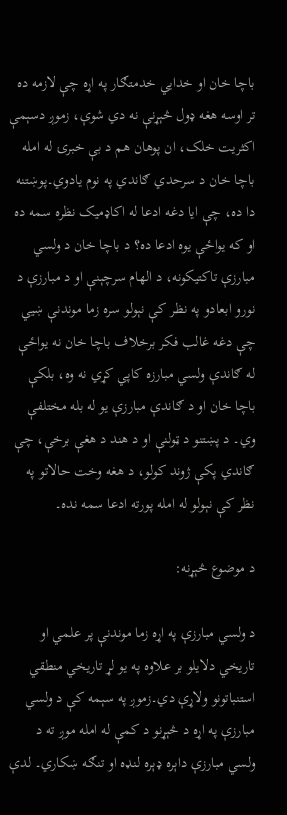باچا خان او خدايي خدمتګار په اړه چې لازمه ده تر اوسه هغه ډول څېړنې نه دي شوې، زموږ دسېمې اکثریت خلک، ان پوهان هم د بې خبرۍ له امله باچا خان د سرحدي ګاندي په نوم یادوي۔پوښتنه دا ده، چې ایا دغه ادعا له اکاډميک نظره سمه ده او که یواځې یوه ادعا ده؟ د باچا خان د ولسي مبارزې تاکتیکونه، د الهام سرچېنې او د مبارزې د نورو ابعادو په نظر کې نېولو سره زما موندنې ښيي چې دغه غالب فکر برخلاف باچا خان نه یواځې له ګاندې ولسي مبارزه کاپي کړي نه وه، بلکې باچا خان او د ګاندې مبارزې یو له بله مختلفې وي۔ د پښتنو د ټولنې او د هند د هغې برخې، چې ګاندي پکې ژوند کولو، د هغه وخت حالاتو په نظر کې نېولو له امله پورته ادعا سمه نده۔

د موضوع څېړنه:

د ولسي مبارزې په اړه زما موندنې پر علمي او تاریخي دلایلو بر علاوه په یو لړ تاریخي منطقي استنباتونو ولاړې دي۔زموږ په سېمه کې د ولسي مبارزې په اړه د څېړنو د کمې له امله موږ ته د ولسي مبارزې داېره ډېره لنډه او تنګه ښکاري۔ لدې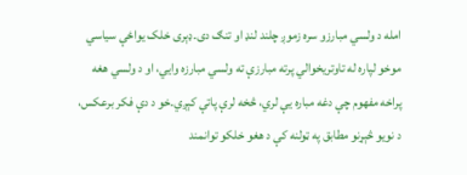امله د ولسي مبارزو سره زموږ چلند لنډ او تنګ دی۔ډېری خلک یواځې سیاسي موخو لپاره له تاوتریخوالي پرته مبارزې ته ولسي مبارزه وايي، او د ولسي هغه پراخه مفهوم چې دغه مباره یې لري، څخه لرې پاتې کېږي۔خو د دې فکر برعکس، د نويو څېړنو مطابق په ټولنه کې د هغو خلکو توانمند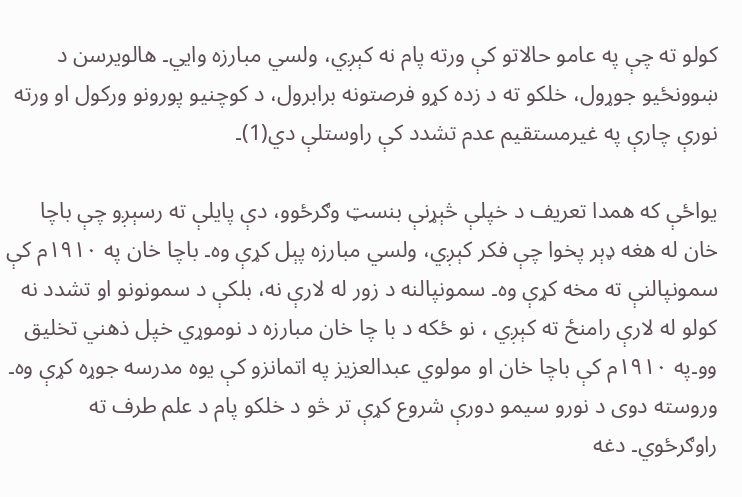کولو ته چې په عامو حالاتو کې ورته پام نه کېږي، ولسي مبارزه وايي۔ هالویرسن د ښوونځیو جوړول، خلکو ته د زده کړو فرصتونه برابرول، د کوچنیو پورونو ورکول او ورته نورې چارې په غیرمستقیم عدم تشدد کې راوستلې دي(1)۔

یواځې که همدا تعریف د خپلې څېړنې بنسټ وګرځوو، دې پایلې ته رسېږو چې باچا خان له هغه ډېر پخوا چې فکر کېږي، ولسي مبارزه پېل کړې وه۔ باچا خان په ۱۹۱۰م کې سمونپالنې ته مخه کړې وه۔ سمونپالنه د زور له لارې نه، بلکې د سمونونو او تشدد نه کولو له لارې رامنځ ته کېږي ، نو ځکه د با چا خان مبارزه د نوموړي خپل ذهني تخلیق وو۔په ۱۹۱۰م کې باچا خان او مولوي عبدالعزیز په اتمانزو کې یوه مدرسه جوړه کړې وه۔ وروسته دوی د نورو سیمو دورې شروع کړې تر څو د خلکو پام د علم طرف ته راوګرځوي۔ دغه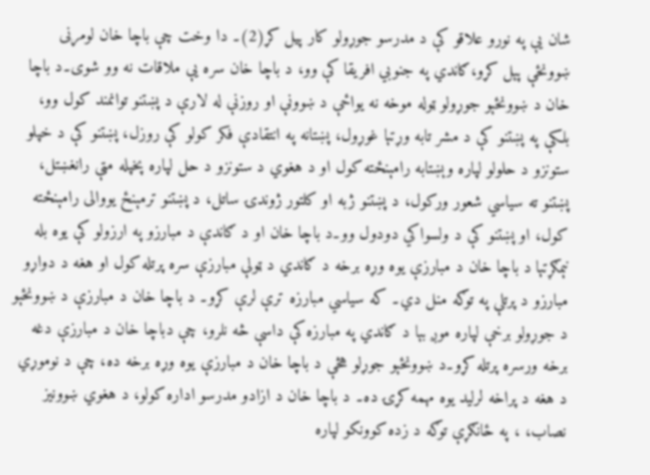شان يې په نورو علاقو کې د مدرسو جوړولو کار پیل کړ(2)۔ دا وخت چې باچا خان لومړنی ښوونځې پېل کړو،ګاندي په جنوبي افریقا کې وو، د باچا خان سره یې ملاقات نه وو شوی۔د باچا خان د ښوونځېو جوړولو ټوله موخه نه یواځې د ښوونې او روزنې له لارې د پښتنو توانمند کول وو، بلکې په پښتنو کې د مشر تابه وړتېا غوړول، پښتانه په انتقادې فکر کولو کې روزل، پښتنو کې د خپلو ستونزو د حلولو لپاره وېښتابه رامېنځته کول او د هغوي د ستونزو د حل لپاره پخپله مټې رانغښتل، پښتنو ته سیاسي شعور ورکول، د پښتنو ژبه او کلتور ژوندۍ ساتل، د پښتنو ترمېنځ یووالی رامېنځته کول، او پښتنو کې د ولسواکي دودول وو۔د باچا خان او د ګاندې د مبارزو په ارزولو کې یوه بله نېمګړتېا د باچا خان د مبارزې یوه وړه برخه د ګاندي د ټولې مبارزې سره پرتله کول او هغه د دواړو مبارزو د پرتلې په توګه منل دي۔ که سیاسي مبارزه ترې لرې کړو۔ د باچا خان د مبارزې د ښوونځېو د جوړولو برخې لپاره موږ بېا د ګاندي په مبارزه کې داسې څه نلرو، چې دباچا خان د مبارزې دغه برخه ورسره پرتله کړو۔د ښوونځېو جوړلو هڅې د باچا خان د مبارزې یوه وړه برخه ده، چې د نوموړي د هغه د پراخه لرليد یوه مهمه کړۍ ده۔ د باچا خان د ازادو مدرسو اداره کولو، د هغوي ښوونیز نصاب، ، په ځانګړې توګه د زده کوونکو لپاره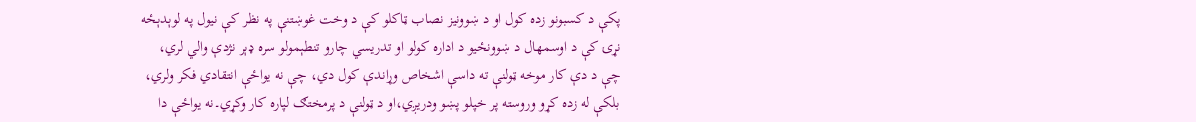پکې د کسبونو زده کول او د ښوونیز نصاب ټاکلو کې د وخت غوښتنې په نظر کې نيول په لوېدېځه نړۍ کې د اوسمهال د ښوونځیو د اداره کولو او تدریسي چارو تنطېمولو سره ډېر نژدې والي لري، چې د دې کار موخه ټولنې ته داسې اشخاص وړاندې کول دي، چې نه یواځې انتقادي فکر ولري، بلکې له زده کړو وروسته پر خپلو پښو ودریږي،او د ټولنې د پرمختګ لپاره کار وکړي۔نه یواځې دا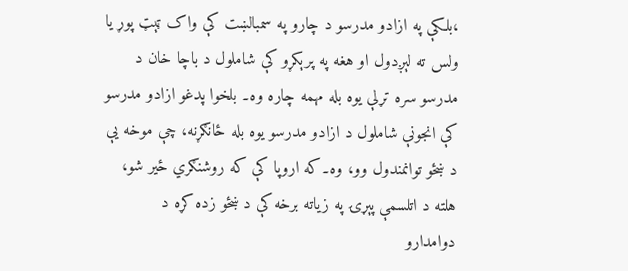،بلکې په ازادو مدرسو د چارو په سمبالښت کې واک ټېټ پوړ یا ولس ته لېږدول او هغه په پرېکړو کې شاملول د باچا خان د مدرسو سره تړلې یوه بله مهمه چاره وه۔ بلخوا پدغو ازادو مدرسو کې انجونې شاملول د ازادو مدرسو یوه بله ځانګړنه، چې موخه یې د ښځو توانمندول وو، وه۔که اروپا کې که روشنګري ځير شو، هلته د اتلسمې پېړۍ په زیاته برخه کې د ښځو زده کړه د دوامدارو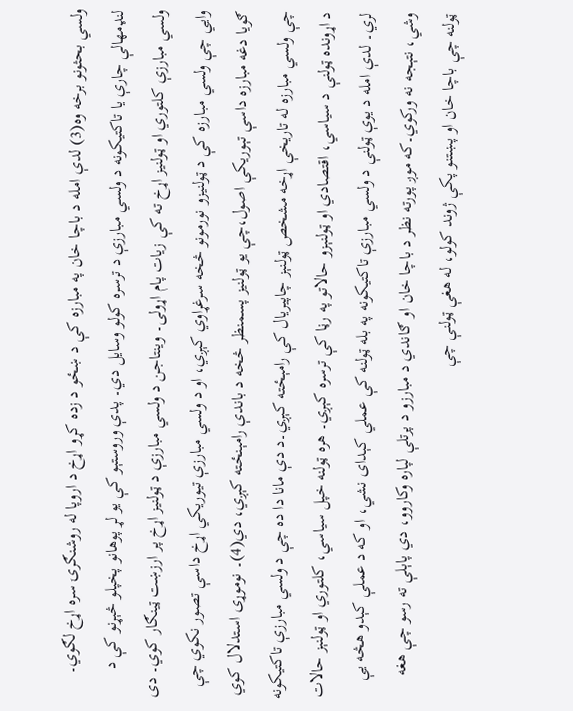ولسي بحثونو برخه وه(3) لدې امله د باچا خان په مبارزه کې د ښځو د زده کړو اړخ د اروپا له روشنګرۍ سره اړخ لګوي۔ لنډمهالې چارې یا تاکتیکونه د ولسي مبارزې د ترسره کولو وسایل دي۔ پدې وروستېو کې یو لړ پوهانو پخپلو څېړنو کې د ولسي مبارزې کلتوري او ټولنیز اړخ ته کې زیات پام اړولی۔ وینتاجن د ولسي مبارزې د ټولنیز اړخ پر ارزښت ټينګار کوي۔ دی وايي چې ولسي مبارزه کې د ټولنیزو نورمونو څخه سرغړاوي کېږي، او د ولسي مبارزې تیوریکي اړخ داسې تصور نکوي چې ګویا دغه مبارزه داسې تېوریکې اصول،چې یو ټولنیز پسمنظر څخه د باندې رامېنځته کېږي، دي(4)۔ نوموړی استدلال کوي چې ولسي مبارزه له تاریخې اړخه مشخص ټولنېز چاپیریال کې رامېځته کېږي۔د دې مانا دا ده چې د ولسي مبارزې تاکتیکونه د اړونده ټولنې د سیاسي، اقتصادي او ټولنېزو حالاتو په رڼا کې ترسره کېږي۔ هره ټولنه خپل سیاسي، کلتوري او ټولنېز حالات لري۔ لدې امله د یوې ټولنې د ولسي مبارزې تاکتیکونه په بله ټولنه کې عملي کېدای نشي، او که د عملې کېدو هڅه یې وشي، نتېجه نه ورکوي۔که موږ پورته نظر د باچا خان او ګاندي د مبارزو د پرتلې لپاره وکاروو، دي پاېلې ته رسو چې هغه ټولنه چې باچا خان او پښتنو پکې ژوند کولو، له هغې ټولنې چې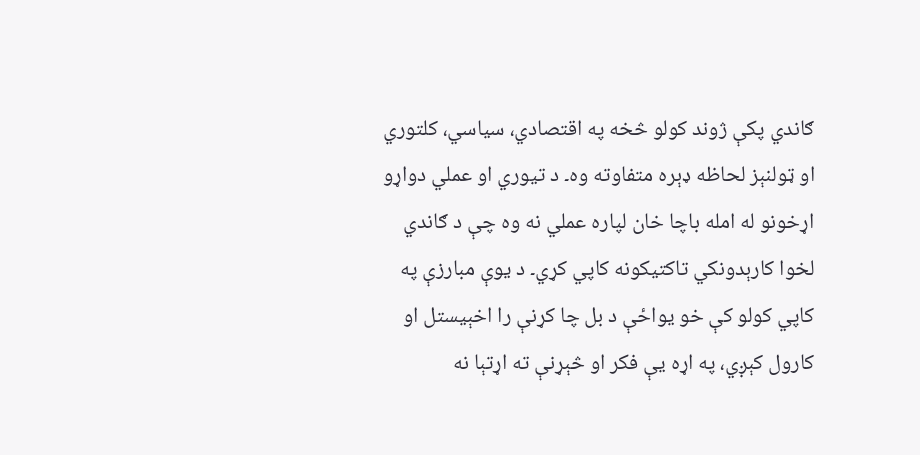ګاندي پکې ژوند کولو څخه په اقتصادي، سیاسي، کلتوري او ټولنېز لحاظه ډېره متفاوته وه۔ د تيوري او عملي دواړو اړخونو له امله باچا خان لپاره عملي نه وه چې د ګاندي لخوا کارېدونکي تاکتیکونه کاپي کړي۔ د یوې مبارزې په کاپي کولو کې خو یواځې د بل چا کړنې را اخېیستل او کارول کېږي، په اړه یې فکر او څېړنې ته اړتېا نه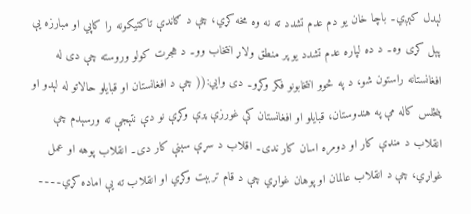لېدل کېږي۔ باچا خان یو دم عدم تشدد ته نه وه مخه کړي، چې د ګاندې تاکتیکونه را کاپي او مبارزه یې پېل کړی وه۔ د ده لپاره عدم تشدد یو پر منطق ولاړ انتخاب وو۔ د هجرت کولو وروسته چې دی له افغانستانه راستون شو، د په څوو انتخابونو فکر وکړو۔ دی وايي:(( چې د افغانستان او قبایلو حالاتو له لېدو او پنځلس کاله مې په هندوستان، قبایلو او افغانستان کې غورزې پرې وکړې نو دې نتېجې ته ورسېدم چې انقلاب د منډې کار او دومره اسان کار ندی۔ اقلاب د سړې سېنې کار دی۔ انقلاب پوهه او عمل غواړي، چې د انقلاب عالمان او پوهان غواړي چې د قام تربېت وکړي او انقلاب ته یې اماده کړي۔۔۔۔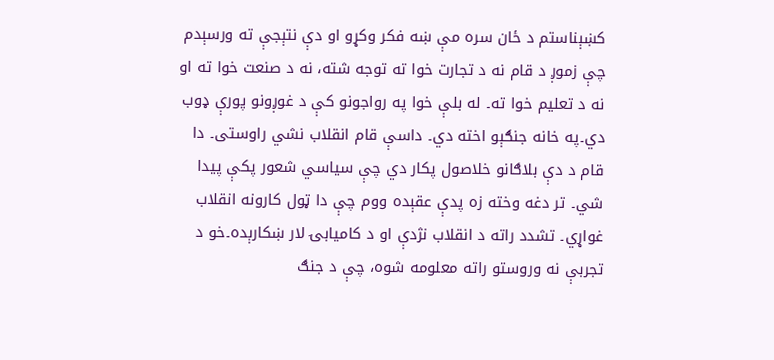کښېناستم د ځان سره مې ښه فکر وکړو او دې نتېجې ته ورسېدم چې زموږ د قام نه د تجارت خوا ته توجه شته، نه د صنعت خوا ته او نه د تعلیم خوا ته۔ له بلې خوا په رواجونو کې د غوږونو پورې ډوب دي۔په خانه جنګېو اخته دي۔ داسې قام انقلاب نشي راوستی۔ دا قام د دې بلاګانو خلاصول پکار دي چې سیاسي شعور پکې پیدا شي۔ تر دغه وخته زه پدې عقېده ووم چې دا ټول کارونه انقلاب غواړي۔ تشدد راته د انقلاب نژدې او د کامیابۍ لار ښکارېده۔خو د تجربې نه وروستو راته معلومه شوه، چې د جنګ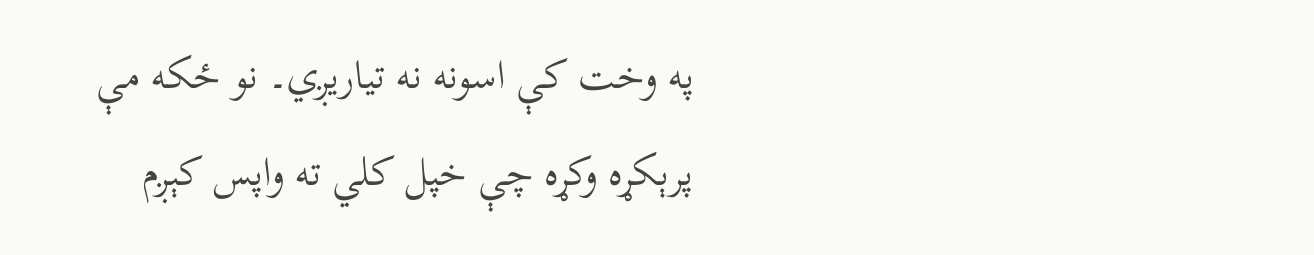په وخت کې اسونه نه تیاریږي۔ نو ځکه مې پرېکړه وکړه چې خپل کلي ته واپس کېږم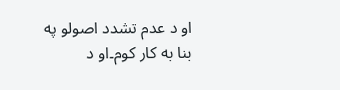او د عدم تشدد اصولو په بنا به کار کوم۔او د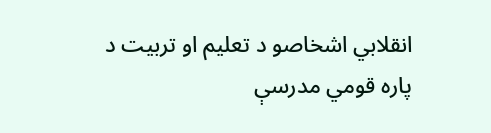انقلابي اشخاصو د تعلیم او تربیت د پاره قومي مدرسې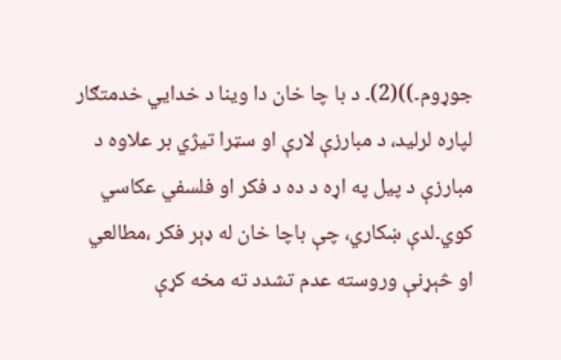جوړوم۔))(2)۔ د با چا خان دا وینا د خدايي خدمتګار لپاره لرليد، د مبارزې لارې او سټرا تیژي بر علاوه د مبارزې د پيل په اړه د ده د فکر او فلسفي عکاسي کوي۔لدې ښکاري، چې باچا خان له ډېر فکر ،مطالعي او څېړنې وروسته عدم تشدد ته مخه کړې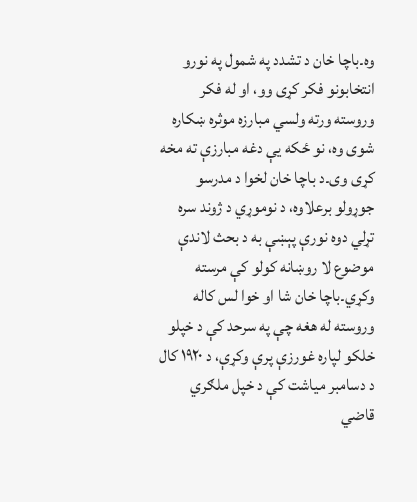وه۔باچا خان د تشدد په شمول په نورو انتخابونو فکر کړی وو، او له فکر وروسته ورته ولسي مبارزه موثره ښکاره شوی وه، نو ځکه یې دغه مبارزې ته مخه کړی وی۔د باچا خان لخوا د مدرسو جوړولو برعلاوه، د نوموړي د ژوند سره تړلي دوه نورې پېښې به د بحث لاندې موضوع لا روښانه کولو کې مرسته وکړي۔باچا خان شا او خوا لس کاله وروسته له هغه چې په سرحد کې د خپلو خلکو لپاره غورزې پرې وکړې، د ۱۹۲۰ کال د دسامبر میاشت کې د خپل ملګري قاضي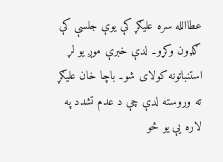عطاالله سره علیګړ کې یوې جلسې کې ګډون وکړو۔ لدې خبرې موږ یو لړ استنباتونه کولای شو۔ باچا خان علیګړ ته وروسته لدې چې د عدم تشدد په لاره یې یو څو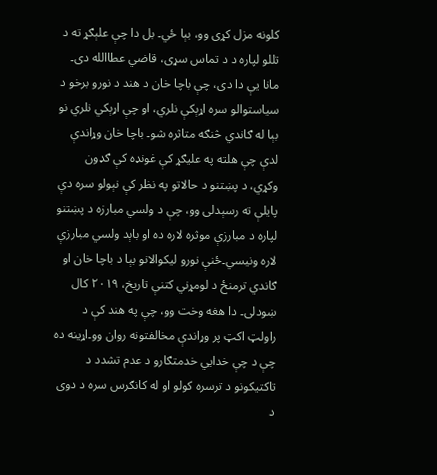کلونه مزل کړی وو، بېا ځي۔ بل دا چې علېګړ ته د تللو لپاره د د تماس سړی، قاضي عطاالله دی۔ مانا یې دا دی، چې باچا خان د هند د نورو برخو د سیاستوالو سره اړېکې نلري، او چې اړېکي نلري نو بېا له ګاندي څنګه متاثره شو۔ باچا خان وړاندې لدې چې هلته په علیګړ کې غونډه کې ګډون وکړي، د پښتنو د حالاتو په نظر کې نېولو سره دې پایلې ته رسېدلی وو، چې د ولسي مبارزه د پښتنو لپاره د مبارزې موثره لاره ده او باېد ولسي مبارزې لاره ونیسي۔ځنې نورو لیکوالانو بېا د باچا خان او ګاندي ترمنځ د لومړني کتنې تاریخ، ۲۰۱۹ کال ښودلی۔ دا هغه وخت وو، چې په هند کې د راولټ اکټ پر وړاندې مخالفتونه روان وو۔اړینه ده چې د چې خدايي خدمتګارو د عدم تشدد د تاکتیکونو د ترسره کولو او له کانګرس سره د دوی د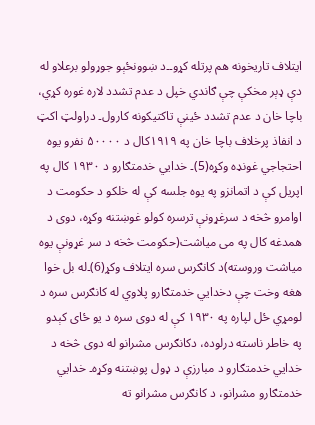ایتلاف تاریخونه هم پرتله کړو۔۔د ښوونځېو جوړولو برعلاو له دې ډېر مخکې چې ګاندي خپل د عدم تشدد لاره غوره کړي، باچا خان د عدم تشدد ځينې تاکتیکونه کارول۔ دراولټ اکټ د انفاذ پرخلاف باچا خان په ۱۹۱۹کال د ۵۰۰۰۰ نفرو یوه احتجاجي غونډه وکړه(5)۔ خدايي خدمتګارو د ۱۹۳۰ کال په اپریل کې د اتمانزو په یوه جلسه کې له خلکو د حکومت د اوامرو څخه د سرغړونې ترسره کولو غوښتنه وکړه، دوی د همدغه کال په می میاشت(حکومت څخه د سر غړونې یوه میاشت وروسته)د کانګرس سره ایتلاف وکړ(6)۔له بل خوا هغه وخت چې دخدايي خدمتګارو پلاوي له کانګرس سره د لومړي ځل لپاره په ۱۹۳۰ کې له دوی سره د يو ځای کېدو په خاطر ناسته درلوده، دکانګرس مشرانو له دوی څخه د خدايي خدمتګارو د مبارزې د ډول پوښتنه وکړه۔ خدايي خدمتګارو مشرانو، د کانګرس مشرانو ته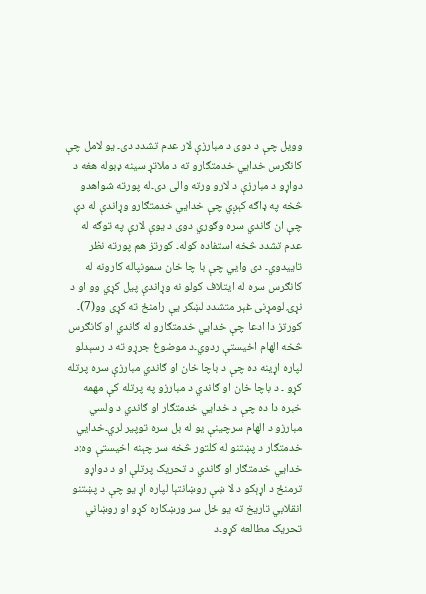وویل چې د دوی د مبارزې لار عدم تشدد دی۔ یو لامل چې کانګرس خدايي خدمتګارو ته د ملاتړ سینه ډبوله هغه د دواړو د مبارزې د لارو ورته والی دی۔له پورته شواهدو څخه په ډاګه کېږي چې خدايي خدمتګارو وړاندې له دې چې ان ګاندي سره وګوري دوی د یوې لارې په توګه له عدم تشدد څخه استفاده کوله۔ کورتز هم پورته نظر تاييدوي۔ دی وايي چې با چا خان سمونپاله کارونه له کانګرس سره له ایتلاف کولو نه وړاندې پيل کړي وو او د نړۍ لومړنی غېر متشدد لښکر یې رامنځ ته کړی وو(7)۔ کورتز دا ادعا چې خدايي خدمتګارو له ګاندي او کانګرس څخه الهام اخیستې ردوي۔د موضوغ جرړو ته د رسېدلو لپاره اړینه ده چې د باچا خان او ګاندي مبارزې سره پرتله کړو ۔ د باچا خان او ګاندي د مبارزو په پرتله کې مهمه خبره دا ده چې د خدايي خدمتګار او ګاندي د ولسي مبارزو د الهام سرچينې یو له بل سره توپیر لري۔خدايي خدمتګار د پښتنو له کلتور څخه سر چېنه اخیستې وه:د خدايي خدمتګار او ګاندي د تحریک پرتلې او د دواړو ترمنځ د اړېکو د لا ښې روښانتېا لپاره اړ یو چې د پښتنو انقلابي تاریخ ته یو ځل سر ورښکاره کړو او روښاني تحریک مطالعه کړو۔د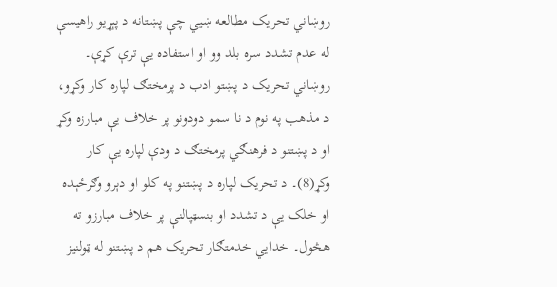روښاني تحریک مطالعه ښيي چې پښتانه د پېړیو راهیسې له عدم تشدد سره بلد وو او استفاده يې ترې کړې۔ روښاني تحریک د پښتو ادب د پرمختګ لپاره کار وکړو، د مذهب په نوم د نا سمو دودونو پر خلاف یې مبارزه وکړ او د پښتنو د فرهنګي پرمختګ د ودې لپاره يې کار وکړ(8)۔ د تحریک لپاره د پښتنو په کلو او دېرو وګرځېده او خلک یې د تشدد او بنسټپالنې پر خلاف مبارزو ته هڅول۔ خدايي خدمتګار تحریک هم د پښتنو له ټولنیز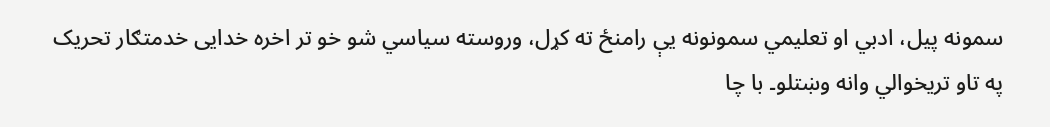سمونه پيل، ادبي او تعلیمي سمونونه یې رامنځ ته کړل، وروسته سیاسي شو خو تر اخره خدايی خدمتګار تحریک په تاو تریخوالي وانه وښتلو۔ با چا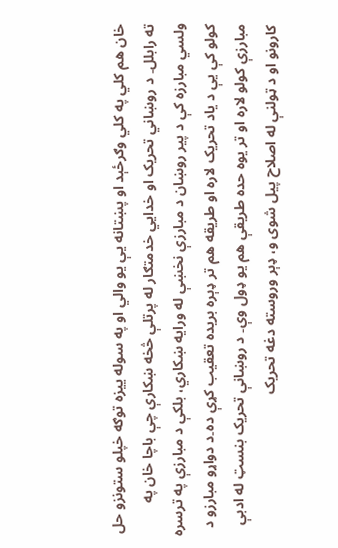خان هم کلي په کلي وګرځېد او پښتانه یې یو والي او په سوله ييزه توګه خپلو ستونزو حل ته رابلل۔ د روښاني تحریک او خدايي خدمتګار له پرتلې څخه ښکارې چې باچا خان په ولسي مبارزه کې د پير روښان د مبارزې نخښې له ورایه ښکاري، بلکې د مبارزې په ترسره کولو کې یې د یاد تحریک لاره او طریقه هم تر ډېره بریده تعقیب کړې ده۔د دواړو مبارزو د مبارزې کولو لاره او تر یوه حده طریقې هم یو ډول وې۔ د روښانې تحریک بنسټ له ادبې کارونو او د ټولنې له اصلاح پيل شوی و، ډېر وروسته دغه تحریک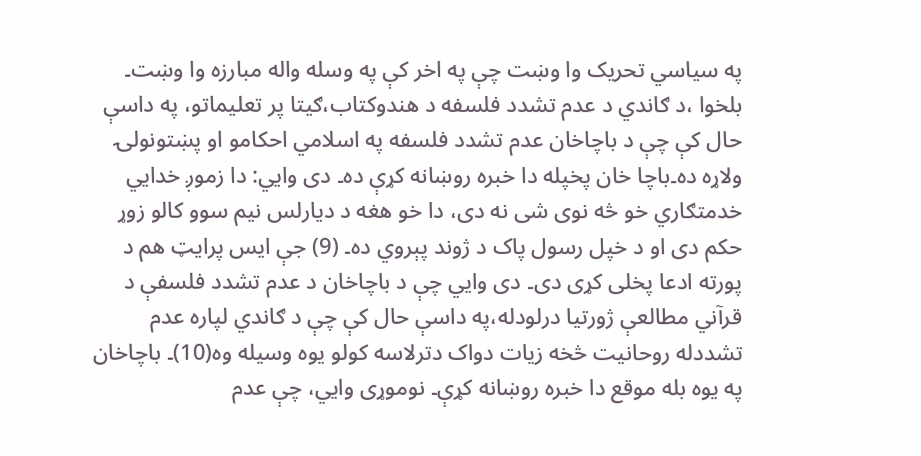په سیاسي تحریک وا وښت چې په اخر کې په وسله واله مبارزه وا وښت۔ بلخوا ،د ګاندي د عدم تشدد فلسفه د هندوکتاب،ګیتا پر تعلیماتو، په داسې حال کې چې د باچاخان عدم تشدد فلسفه په اسلامي احکامو او پښتونولۍ ولاړه ده۔باچا خان پخپله دا خبره روښانه کړې ده۔ دی وايي: دا زموږ خدايي خدمتګاري خو څه نوی شی نه دی، دا خو هغه د دیارلس نيم سوو کالو زوړ حکم دی او د خپل رسول پاک د ژوند پېروي ده۔ (9) جې ایس پرایټ هم د پورته ادعا پخلی کړی دی۔ دی وايي چې د باچاخان د عدم تشدد فلسفې د قرآني مطالعې ژورتیا درلودله،په داسې حال کې چې د ګاندي لپاره عدم تشددله روحانیت څخه زیات دواک دترلاسه کولو یوه وسیله وه(10)۔ باچاخان په یوه بله موقع دا خبره روښانه کړې۔ نوموړی وايي، چې عدم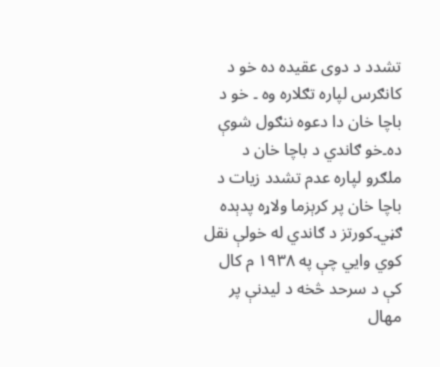تشدد د دوی عقیده ده خو د کانګرس لپاره تګلاره وه ۔ خو د باچا خان دا دعوه ننګول شوې ده۔خو ګاندي د باچا خان د ملګرو لپاره عدم تشدد زیات د باچا خان پر کرېزما ولاړه پدېده ګڼي۔کورتز د ګاندي له خولې نقل کوي وايي چې په ۱۹۳۸ م کال کې د سرحد څخه د ليدنې پر مهال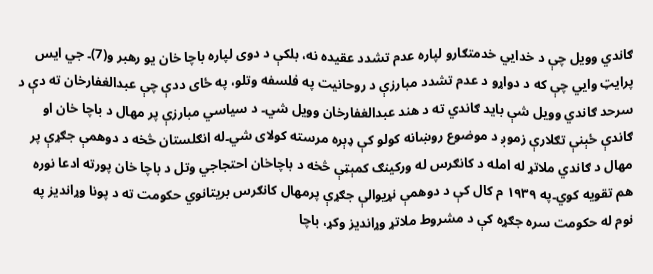ګاندي وويل چې د خدايي خدمتګارو لپاره عدم تشدد عقيده نه، بلکې د دوی لپاره باچا خان یو رهبر و(7)۔ جي ایس پرایټ وايي چې که د دواړو د عدم تشدد مبارزې د روحانیت په فلسفه وتلو، په ځای ددې چې عبدالغفارخان ته دې د سرحد ګاندي وویل شې باید ګاندي ته د هند عبدالغفارخان وویل شي۔ د سیاسي مبارزې پر مهال د باچا خان او ګاندې ځېنې تګلارې زموږ د موضوع روښانه کولو کې ډېره مرسته کولای شي۔له انګلستان څخه د دوهمې جګړې پر مهال د ګاندي ملاتړ له امله د کانګرس له ورکینګ کمېټې څخه د باچاخان احتجاجي وتل د باچا خان پورته ادعا نوره هم تقویه کوي۔په ۱۹۳۹ م کال کې د دوهمې نړيوالې جګړې پرمهال کانګرس بریتانوي حکومت ته د پونا وړاندیز په نوم له حکومت سره جګړه کې د مشروط ملاتړ وړانديز وکړ، باچا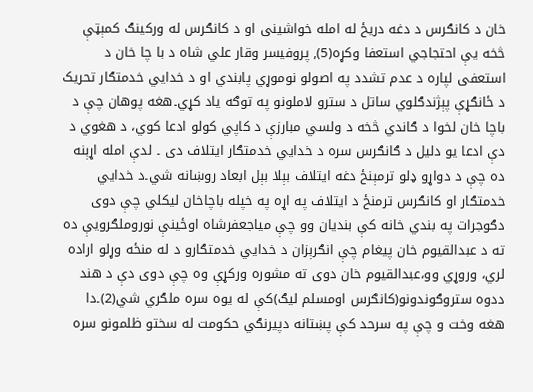خان د کانګرس د دغه دريځ له امله خواشینی او د کانګرس له ورکینګ کمېټې څخه یې احتجاجي استعفا وکړه(5), پروفیسر وقار علي شاه د با چا خان د استعفی لپاره د عدم تشدد په اصولو نوموړي پابندي او د خدايي خدمتګار تحریک د ځانګړې پېژندګلوي ساتل د سترو لاملونو په توګه یاد کړي۔هغه پوهان چې د باچا خان لخوا د ګاندي څخه د ولسي مبارزې د کاپي کولو ادعا کوي، د هغوي د دې ادعا یو دلیل د ګانګرس سره د خدايي خدمتګار ایتلاف دی ۔ لدې امله اړېنه ده چې د دواړو ډلو ترمېنځ دغه ایتلاف بېلا بېل ابعاد روښانه شي۔د خدايي خدمتګار او کانګرس ترمنځ د ایتلاف په اړه په خپله باچاخان لیکلي چې دوی دګوجرات په بندي خانه کې بندیان وو چې میاجعفرشاه اوځینې نوروملګرويې ده ته د عبدالقیوم خان پیغام چې انګرېزان د خدايي خدمتګارو د له منځه وړلو اراده لري، وروړي وو،عبدالقيوم خان دوی ته مشوره ورکړې وه چې دوی دې د هند ددوه ستروګوندونو(کانګرس اومسلم لیګ)کې له یوه سره ملګري شي(2)۔دا هغه وخت و چې په سرحد کې پښتانه دپیرنګي حکومت له سختو ظلمونو سره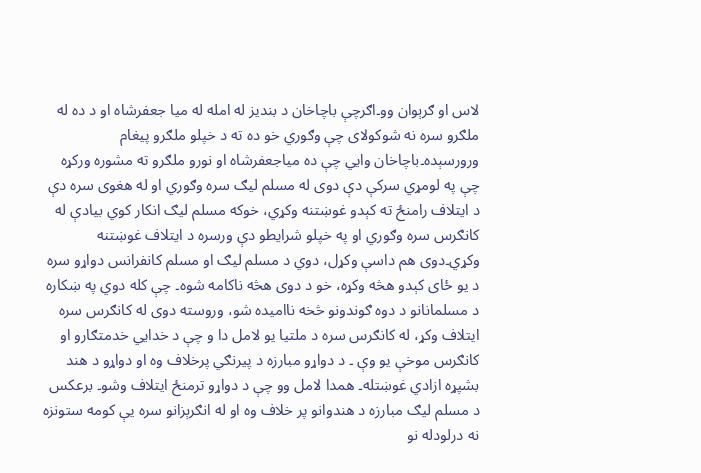لاس او ګرېوان وو۔اګرچې باچاخان د بندیز له امله له میا جعفرشاه او د ده له ملګرو سره نه شوکولای چې وګوري خو ده ته د خپلو ملګرو پیغام ورورسېده۔باچاخان وايي چې ده میاجعفرشاه او نورو ملګرو ته مشوره ورکړه چې په لومړي سرکې دې دوی له مسلم لیګ سره وګوري او له هغوی سره دې د ایتلاف رامنځ ته کېدو غوښتنه وکړي، خوکه مسلم لیګ انکار کوي بیادې له کانګرس سره وګوري او په خپلو شرایطو دې ورسره د ایتلاف غوښتنه وکړي۔دوی هم داسې وکړل، دوي د مسلم لیګ او مسلم کانفرانس دواړو سره د یو ځای کېدو هڅه وکړه، خو د دوی هڅه ناکامه شوه۔ چې کله دوي په ښکاره د مسلمانانو د دوه ګوندونو څخه ناامیده شو، وروسته دوی له کانګرس سره ایتلاف وکړ، له کانګرس سره د ملتیا یو لامل دا و چې د خدايي خدمتګارو او کانګرس موخې یو وې ۔ د دواړو مبارزه د پیرنګي پرخلاف وه او دواړو د هند بشپړه ازادي غوښتله۔ همدا لامل وو چې د دواړو ترمنځ ایتلاف وشو۔ برعکس د مسلم لیګ مبارزه د هندوانو پر خلاف وه او له انګرېزانو سره يې کومه ستونزه نه درلودله نو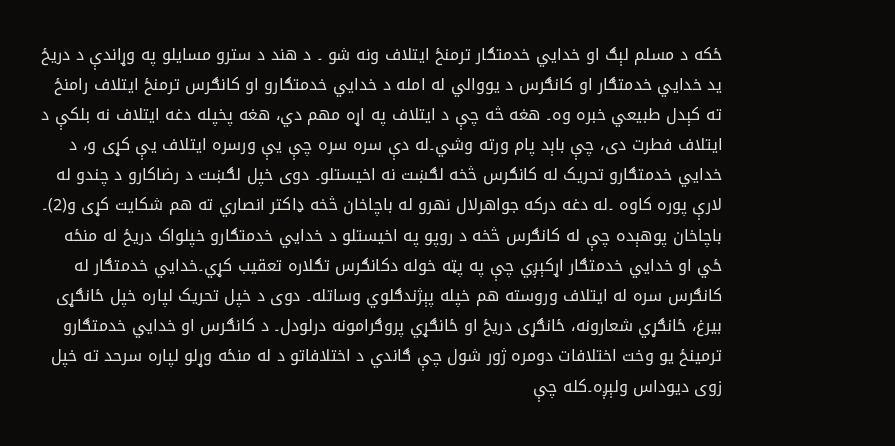ځکه د مسلم لېګ او خدايي خدمتګار ترمنځ ایتلاف ونه شو ۔ د هند د سترو مسایلو په وړاندې د دریځ ید خدايي خدمتګار او کانګرس د یووالي له امله د خدايي خدمتګارو او کانګرس ترمنځ ایتلاف رامنځ ته کېدل طبيعي خبره وه۔ هغه څه چې د ایتلاف په اړه مهم دي، هغه پخپله دغه ایتلاف نه بلکې د ایتلاف فطرت دی، چې باېد پام ورته وشي۔له دې سره سره چې يې ورسره ایتلاف یې کړی و، د خدايي خدمتګارو تحریک له کانګرس څخه لګښت نه اخيستلو۔ دوی خپل لګښت د رضاکارو د چندو له لارې پوره کاوه ۔له دغه درکه جواهرلال نهرو له باچاخان څخه ډاکتر انصاري ته هم شکایت کړی و(2)۔ باچاخان پوهېده چې له کانګرس څخه د روپو په اخیستلو د خدايي خدمتګارو خپلواک دریځ له منځه ځي او خدايي خدمتګار اړکېږي چې په پټه خوله دکانګرس تګلاره تعقیب کړي۔خدايي خدمتګار له کانګرس سره له ایتلاف وروسته هم خپله پېژندګلوي وساتله۔ دوی د خپل تحریک لپاره خپل ځانګړی بیرغ، ځانګړي شعارونه، ځانګړی دریځ او ځانګړي پروګرامونه درلودل۔ د کانګرس او خدايي خدمتګارو ترمینځ یو وخت اختلافات دومره ژور شول چې ګاندي د اختلافاتو د له منځه وړلو لپاره سرحد ته خپل زوی دیوداس ولېږه۔کله چې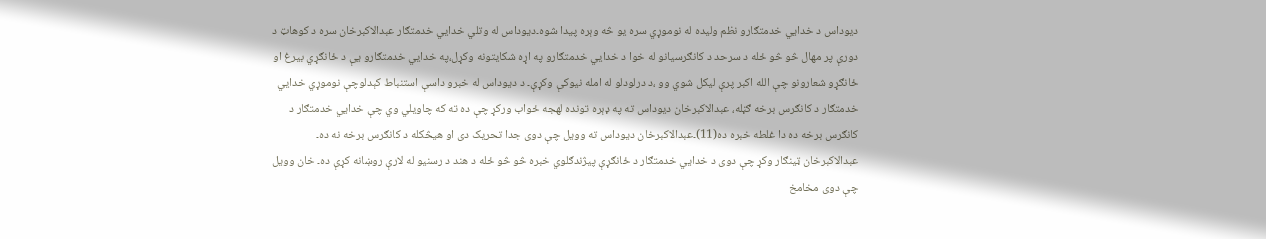دیوداس د خدايي خدمتګارو نظم ولیده له نوموړي سره یو څه وېره پیدا شوه۔دیوداس له وتلي خدايي خدمتګار عبدالاکبرخان سره د کوهاټ د دورې پر مهال څو څو ځله د سرحد د کانګرسیانو له خوا د خدايي خدمتګارو په اړه شکایتونه وکړل،په خدايي خدمتګارو يې د ځانګړي بیرغ او ځانګړو شعارونو چې الله اکبر پرې لیکل شوي وو ،د درلودلو له امله نیوکې وکړې۔ د دیوداس له خبرو داسې استنباط کېدلوچې نوموړي خدايي خدمتګار د کانګرس برخه ګڼله، عبدالاکبرخان دیوداس ته په ډېره تونده لهجه ځواب ورکړ چې ده ته که چاویلي وي چې خدايي خدمتګار د کانګرس برخه ده دا غلطه خبره ده(11)۔عبدالاکبرخان دیوداس ته وویل چې دوی جدا تحریک دی او هیڅکله د کانګرس برخه نه ده۔ عبدالاکبرخان ټینګار وکړ چې دوی د خدايي خدمتګار د ځانګړې پیژندګلوي خبره څو څو ځله د هند د رسنیو له لارې روښانه کړې ده۔ خان وویل چې دوی مخامخ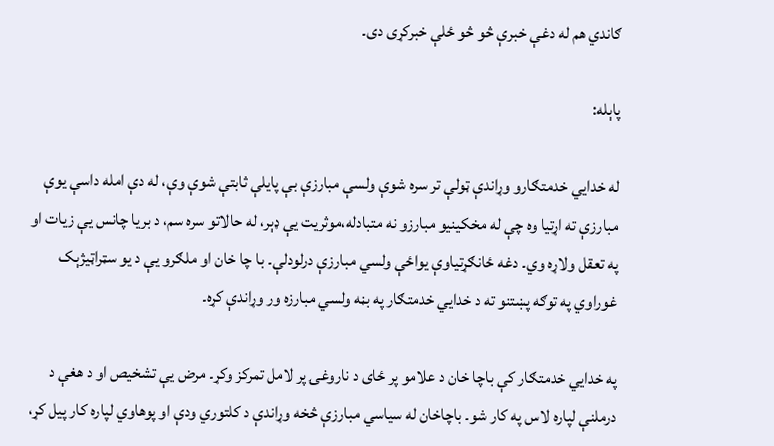ګاندي هم له دغې خبرې څو څو ځلې خبرکړی دی۔

پاېله:

له خدايي خدمتګارو وړاندې ټولې تر سره شوې ولسې مبارزې بې پایلې ثابتې شوې وې، له دې امله داسې یوې مبارزې ته اړتیا وه چې له مخکینیو مبارزو نه متبادله،موثریت یې ډېر، له حالاتو سره سم، د بریا چانس یې زیات او په تعقل ولاړه وي۔ دغه ځانګړتیاوې یواځې ولسي مبارزې درلودلې۔ با چا خان او ملګرو یې د یو سټراټیژېک غوراوي په توګه پښتنو ته د خدايي خدمتګار په بڼه ولسي مبارزه ور وړاندې کړه۔

په خدايي خدمتګار کې باچا خان د علامو پر ځای د ناروغۍ پر لامل تمرکز وکړ۔ مرض يې تشخیص او د هغې د درملنې لپاره لاس په کار شو۔ باچاخان له سیاسي مبارزې څخه وړاندې د کلتوري ودې او پوهاوي لپاره کار پیل کړ،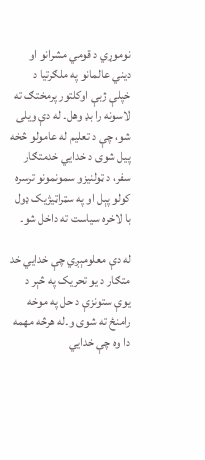نوموړي د قومي مشرانو او دیني عالمانو په ملګرتیا د خپلې ژبې اوکلتور پرمختګ ته لاسونه را بډ وهل۔ له دې ویلی شو، چې د تعلیم له عامولو څخه پيل شوی د خدايي خدمتګار سفر، د ټولنیزو سمونمونو ترسره کولو پېل او په سټراټیژیک ډول با لاخره سیاست ته داخل شو۔

له دې معلومېږي چې خدايي خد متګار د یو تحریک په څېر د یوې ستونزې د حل په موخه رامنځ ته شوی و۔له هرڅه مهمه دا وه چې خدايي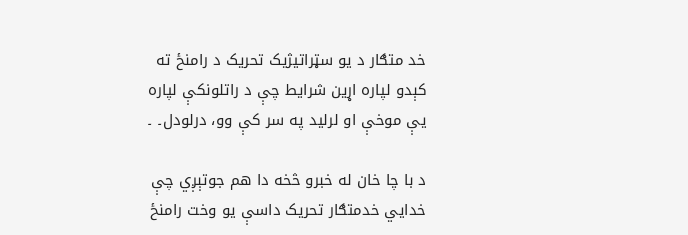خد متګار د یو سټراتیژیک تحریک د رامنځ ته کېدو لپاره اړین شرایط چې د راتلونکې لپاره یې موخې او لرليد په سر کې وو، درلودل۔ ۔

د با چا خان له خبرو څخه دا هم جوتېږي چې خدايي خدمتګار تحریک داسې یو وخت رامنځ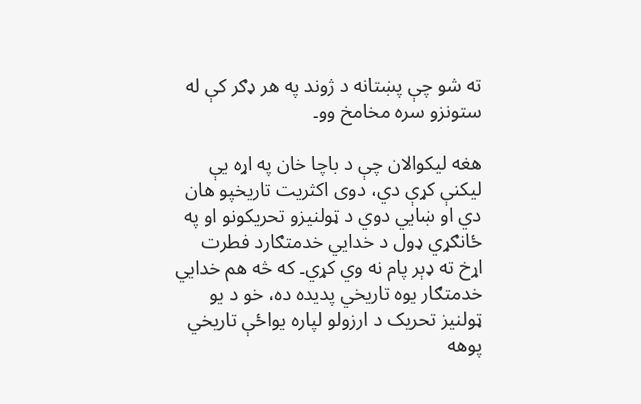ته شو چې پښتانه د ژوند په هر ډګر کې له ستونزو سره مخامخ وو۔

هغه ليکوالان چې د باچا خان په اړه یې ليکنې کړې دي، دوی اکثریت تاریخپو هان دي او ښايي دوي د ټولنیزو تحریکونو او په ځانګړي ډول د خدايي خدمتګارد فطرت اړخ ته ډېر پام نه وي کړي۔ که څه هم خدايي خدمتګار یوه تاریخي پدیده ده، خو د یو ټولنیز تحریک د ارزولو لپاره یواځې تاریخي پوهه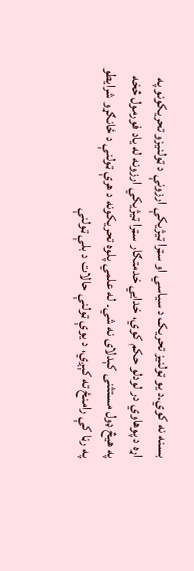بسنه نه کوي۔د یو ټولنیز تحریک د سیاسي او سټرا ټیژیکې ارزونې د ټولنیزو تحریکونو په اړه د پوهاوي در لودلو حکم کوي، خدايي خدمتګار سټرا ټیژیکي ارزونه له یاد فورمول څخه په هيڅ ډول مستثنی کېدلای نه شي۔ له علمي پلوه تحریکونه د هرې ټولنې د ځانګړو شرایطو په رڼا کې رامنځ ته کېږي، د یوې ټولنې حالات د بلې ټولنې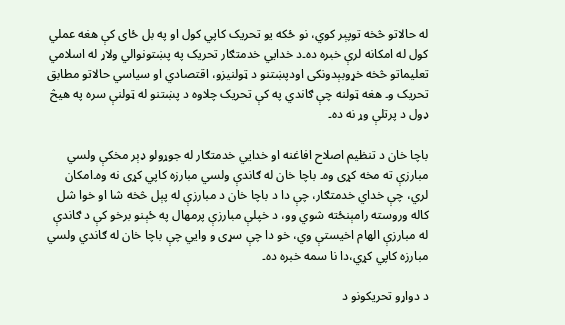له حالاتو څخه توپېر کوي، نو ځکه یو تحریک کاپي کول او په بل ځای کې هغه عملي کول له امکانه لرې خبره ده۔د خدايي خدمتګار تحریک په پښتونوالي ولاړ له اسلامي تعلیماتو څخه خړوبېدونکی اودپښتنو د ټولنیزو، اقتصادي او سیاسي حالاتو مطابق تحریک و۔ هغه ټولنه چې ګاندي په کې تحریک چلاوه د پښتنو له ټولنې سره په هیڅ ډول د پرتلې وړ نه ده۔

باچا خان د تنظیم اصلاح افاغنه او خدايي خدمتګار له جوړولو ډېر مخکې ولسي مبارزې ته مخه کړی وه۔ باچا خان له ګاندې ولسي مبارزه کاپي کړی نه وه۔امکان لري، چې خداي خدمتګار، چې دا د باچا خان د مبارزې له پېل څخه شا او خوا شل کاله وروسته رامېنځته شوي وو، د خپلې مبارزې پرمهال په ځېنو برخو کې د ګاندې له مبارزې الهام اخیستې وي، خو دا چې سړی و وايي چې باچا خان له ګاندي ولسي مبارزه کاپي کړي،دا نا سمه خبره ده۔

د دواړو تحریکونو د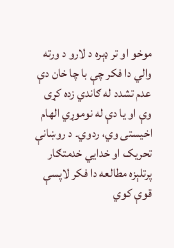موخو او تر ډېره د لارو د ورته والي دا فکر چې با چا خان دې عدم تشدد له ګاندي زده کړی وې او یا دې له نوموړي الهام اخيستی وي، ردوي۔ د روښانې تحریک او خدايي خدمتګار پرتلېزه مطالعه دا فکر لاپسې قوې کوي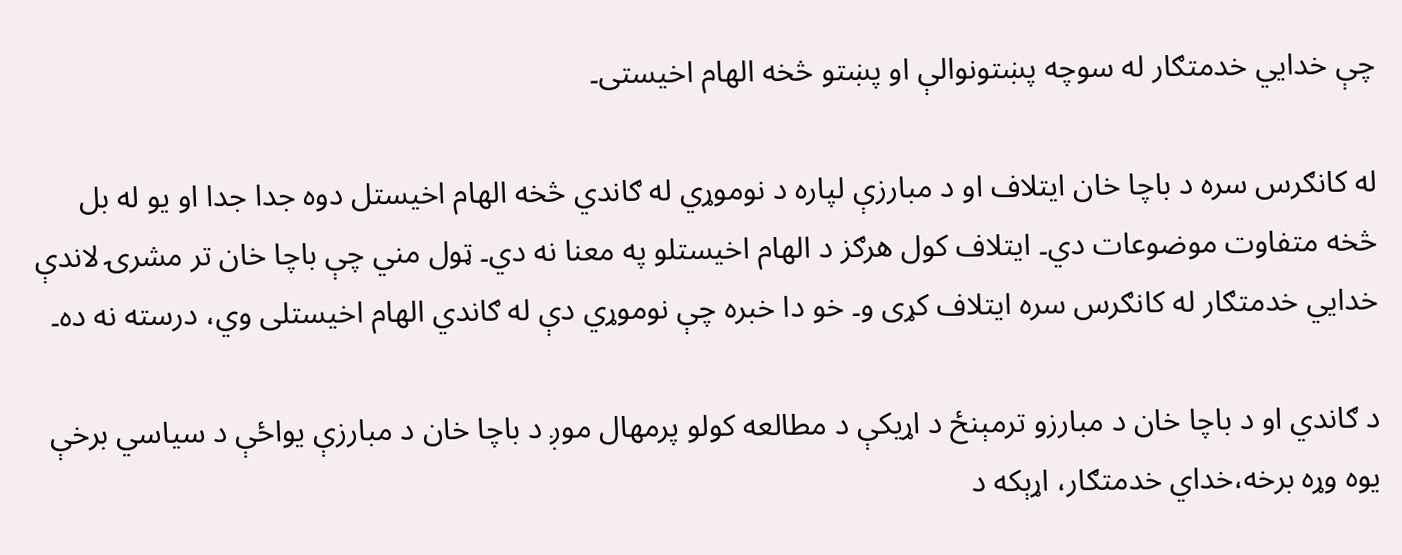چې خدايي خدمتګار له سوچه پښتونوالې او پښتو څخه الهام اخیستی۔

له کانګرس سره د باچا خان ایتلاف او د مبارزې لپاره د نوموړي له ګاندي څخه الهام اخیستل دوه جدا جدا او یو له بل څخه متفاوت موضوعات دي۔ ایتلاف کول هرګز د الهام اخیستلو په معنا نه دي۔ ټول مني چې باچا خان تر مشرۍ لاندې خدايي خدمتګار له کانګرس سره ایتلاف کړی و۔ خو دا خبره چې نوموړي دې له ګاندي الهام اخیستلی وي، درسته نه ده۔

د ګاندي او د باچا خان د مبارزو ترمېنځ د اړيکې د مطالعه کولو پرمهال موږ د باچا خان د مبارزې یواځې د سیاسي برخې یوه وړه برخه،خداي خدمتګار، اړېکه د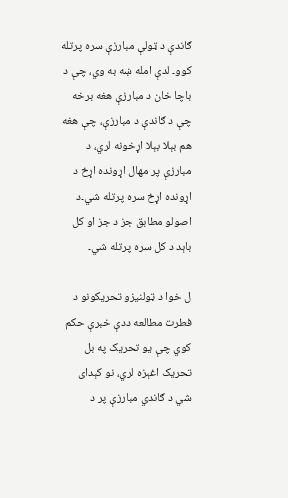ګاندې د ټولې مبارزې سره پرتله کوو۔ لدې امله ښه به وي، چې د باچا خان د مبارزې هغه برخه چې د ګاندې د مبارزې، چې هغه هم بېلا بېلا اړخونه لري، د مبارزې پر مهال اړونده اړخ د اړونده اړخ سره پرتله شي۔د اصولو مطابق جز د جز او کل باېد د کل سره پرتله شي۔

ل خوا د ټولنیزو تحریکونو د فطرت مطالعه ددې خبرې حکم کوي چې یو تحریک په بل تحریک اغېزه لري، نو کېدای شي د ګاندي مبارزې پر د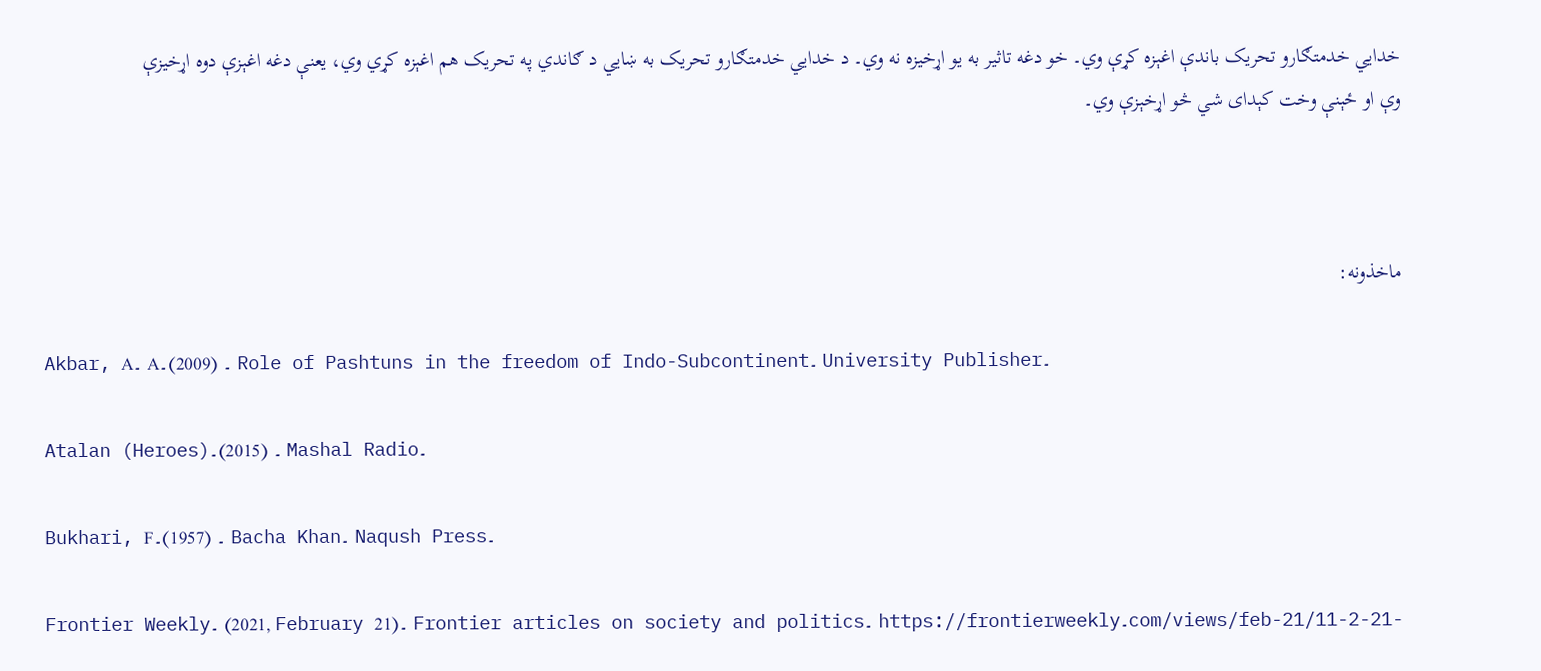خدايي خدمتګارو تحریک باندې اغېزه کړې وي۔ خو دغه تاثیر به یو اړخیزه نه وي۔ د خدايي خدمتګارو تحریک به ښايي د ګاندي په تحریک هم اغېزه کړي وي، یعنې دغه اغېزې دوه اړخیزې وې او ځېنې وخت کېدای شي څو اړخېزې وي۔



ماخذونه:

Akbar, A۔ A۔ (2009)۔ Role of Pashtuns in the freedom of Indo-Subcontinent۔ University Publisher۔

Atalan (Heroes)۔ (2015)۔ Mashal Radio۔

Bukhari, F۔ (1957)۔ Bacha Khan۔ Naqush Press۔

Frontier Weekly۔ (2021, February 21)۔ Frontier articles on society and politics۔ https://frontierweekly۔com/views/feb-21/11-2-21-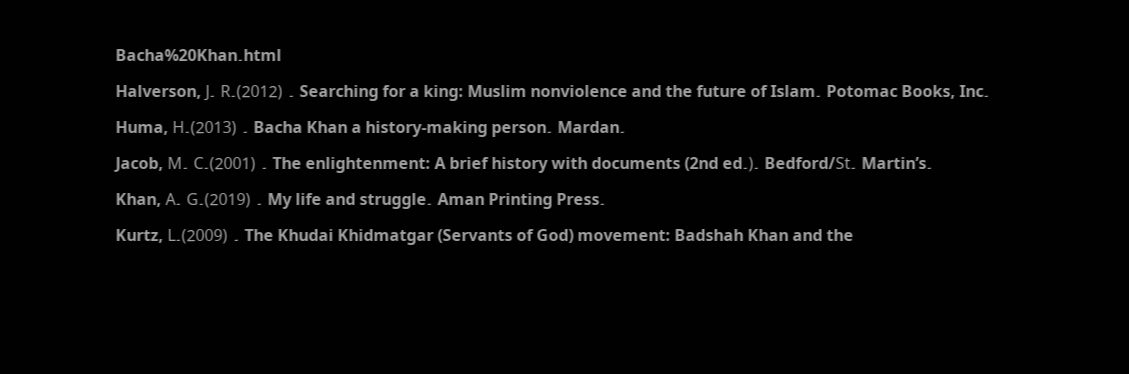Bacha%20Khan۔html

Halverson, J۔ R۔ (2012)۔ Searching for a king: Muslim nonviolence and the future of Islam۔ Potomac Books, Inc۔

Huma, H۔ (2013)۔ Bacha Khan a history-making person۔ Mardan۔

Jacob, M۔ C۔ (2001)۔ The enlightenment: A brief history with documents (2nd ed۔)۔ Bedford/St۔ Martin’s۔

Khan, A۔ G۔ (2019)۔ My life and struggle۔ Aman Printing Press۔

Kurtz, L۔ (2009)۔ The Khudai Khidmatgar (Servants of God) movement: Badshah Khan and the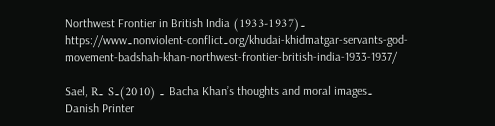Northwest Frontier in British India (1933-1937)۔ https://www۔nonviolent-conflict۔org/khudai-khidmatgar-servants-god-movement-badshah-khan-northwest-frontier-british-india-1933-1937/

Sael, R۔ S۔ (2010)۔ Bacha Khan’s thoughts and moral images۔ Danish Printer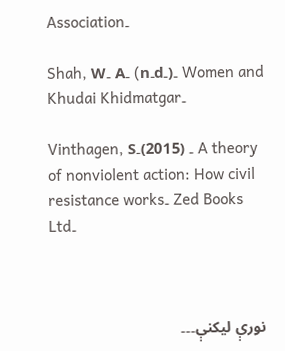Association۔

Shah, W۔ A۔ (n۔d۔)۔ Women and Khudai Khidmatgar۔

Vinthagen, S۔ (2015)۔ A theory of nonviolent action: How civil resistance works۔ Zed Books Ltd۔



نورې ليکنې۔۔۔